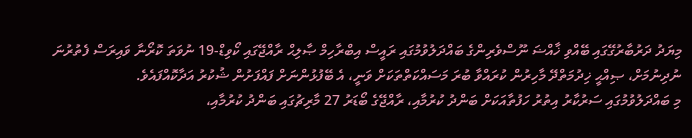މިޔަދު ދަރުބާރުގޭގައި ބޭއްވި ޚާއްޟަ ނޫސްވެރިންގެ ބައްދަލުވުމުގައި ރައީސް އިބްރާހިމް ޞާލިޙް ރާއްޖޭގައި ކޯވިޑް-19 ނުވަތަ ކޮރޯނާ ވައިރަސް ފެތުރުނަ ނުދިނުމަށް، ޞިއްޙީ ޚިދުމަތްދޭ މާހިރުން ކުރައްވާ ބުރަ މަސައްކަތްތަކަށް ވަނީ، އެ ބޭފުޅުންނަށް ފައްފަށުން ޝުކުރު އަދާކޮއްފައެވެ.
މި ބައްދަލުވުމުގައި ސަރުކާރު އިތުރު ހަފުތާއަކަށް ބަންދު ކުރުމާއި، ރާއްޖޭގެ ބޯޑަރު 27 މާރިޗުގައި ބަންދު ކުރުމާއި،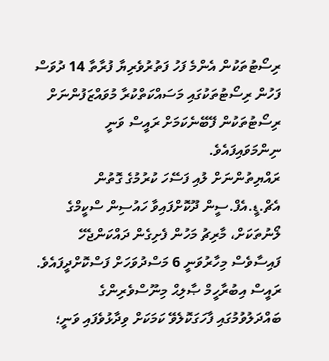ރިސޯޓުތަކުން އެންމެ ފަހު ފަތުރުވެރިޔާ ފުރާތާ 14 ދުވަސް ފަހުން ރިސޯޓުތަކުގައި މަސައްކަތްކުރާ މުވައްޒަފުންނަށް ރިސޯޓުތަކުން ފޭބޭނެކަމަށް ރައީސް ވަނީ ނިންމަވައިފައެވެ.
ރައްޔިތުންނަށް ލުއި ފަސޭހަ ކުރުމުގެ ގޮތުން އެޗް.ޑީ.އެފް.ސީން ދޫކޮށްފައިވާ ހައުސިން ސްކީމްގެ ލޯނުތަކަށް، މާރިޗު މަހުން ފެށިގެން ދައްކަންޖެހޭ ފައިސާވެސް މިހާރުވަނީ 6 މަސްދުވަހަށް ފަސްކޮށްދީފައެވެ.
ރައީސް އިބުރާހީމް ޞާލިޙް މިނޫސްވެރިންގެ ބައްދަލުވުމުގައި ފާހަގަކޮލެވޭ ކަމަކަށް ވިދާޅުވެފައި ވަނީ؛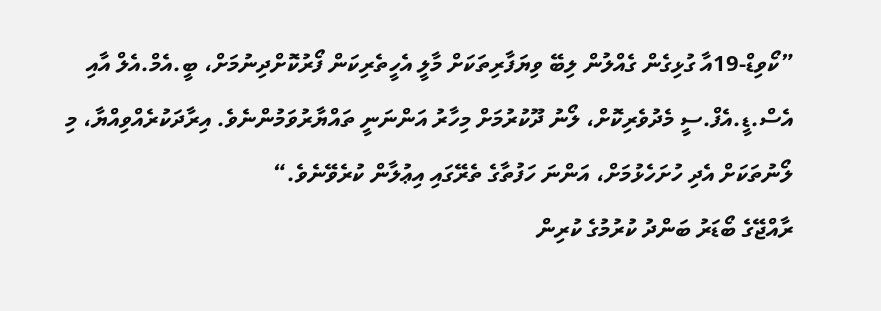”ކޯވިޑް-19އާ ގުޅިގެން ގެއްލުން ލިބޭ ވިޔަފާރިތަކަށް މާލީ އެހީތެރިކަން ފޯރުކޮށްދިނުމަށް، ބީ.އެމް.އެލް އާއި އެސް.ޑީ.އެފް.ސީ މެދުވެރިކޮށް، ލޯނު ދޫކުރުމަށް މިހާރު އަންނަނީ ތައްޔާރުވަމުންނެވެ. އިރާދަކުރެއްވިއްޔާ، މި ލޯނުތަކަށް އެދި ހުށަހެޅުމަށް، އަންނަ ހަފުތާގެ ތެރޭގައި އިޢުލާން ކުރެވޭނެވެ.“
ރާއްޖޭގެ ބޯޑަރު ބަންދު ކުރުމުގެ ކުރިން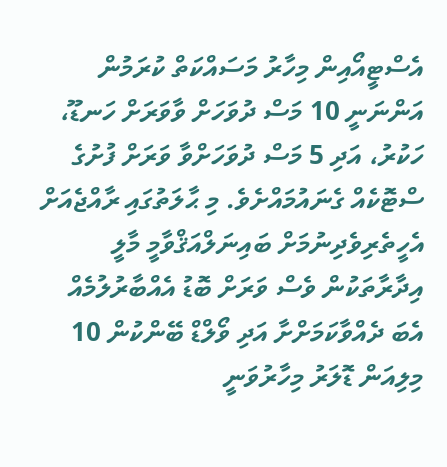އެސްޓީއޯއިން މިހާރު މަސައްކަތް ކުރަމުން އަންނަނީ 10 މަސް ދުވަހަށް ވާވަރަށް ހަނޑޫ، ހަކުރު، އަދި 5 މަސް ދުވަހަށްވާ ވަރަށް ފުށުގެ ސްޓޮކެއް ގެނައުމައްށެވެ. މި ޙާލަތުގައި ރާއްޖެއަށް އެހީތެރިވެދިނުމަށް ބައިނަލްއަޤްވާމީ މާލީ އިދާރާތަކުން ވެސް ވަރަށް ބޮޑު އެއްބާރުލުމެއް އެބަ ދެއްވާކަމަށްށާ އަދި ވޯލްޑް ބޭންކުން 10 މިލިއަން ޑޮލަރު މިހާރުވަނީ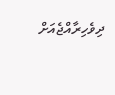ދިވެހިރާއްޖެއަށް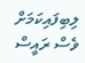ލިބިފައިކަމަށް ވެސް ރައީސް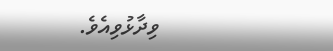ވިދާޅުވިއެވެ.